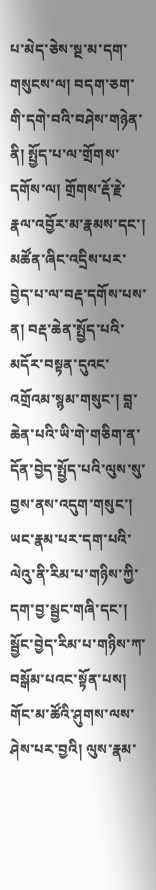པ་མེད་ཅེས་སྔ་མ་དག་གསུངས་ལ། བདག་ཅག་གི་དགེ་བའི་བཤེས་གཉེན་ནི། སྤྱོད་པ་ལ་གྲོགས་དགོས་ལ། གྲོགས་རྡོ་རྗེ་རྣལ་འབྱོར་མ་རྣམས་དང་། མཚོན་ཞིང་འདྲིས་པར་བྱེད་པ་ལ་བརྡ་དགོས་པས་ན། བརྡ་ཆེན་སྤྱོད་པའི་མདོར་བསྟན་དུའང་འགྲོའམ་སྙམ་གསུང་། བླ་ཆེན་པའི་ཡི་གེ་གཅིག་ན་དོན་བྱེད་སྤྱོད་པའི་ལུས་སུ་བྱས་ནས་འདུག་གསུང་། ཡང་རྣམ་པར་དག་པའི་ལེའུ་ནི་རིམ་པ་གཉིས་ཀྱི་དག་བྱ་སྦྱང་གཞི་དང་། སྦྱོང་བྱེད་རིམ་པ་གཉིས་ཀ་བསྒོམ་པའང་སྟོན་པས། གོང་མ་ཚོའི་ཤུགས་ལས་ཤེས་པར་བྱའི། ལུས་རྣམ་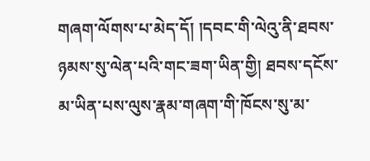གཞག་ལོགས་པ་མེད་དོ། །དབང་གི་ལེའུ་ནི་ཐབས་ཉམས་སུ་ལེན་པའི་གང་ཟག་ཡིན་གྱི། ཐབས་དངོས་མ་ཡིན་པས་ལུས་རྣམ་གཞག་གི་ཁོངས་སུ་མ་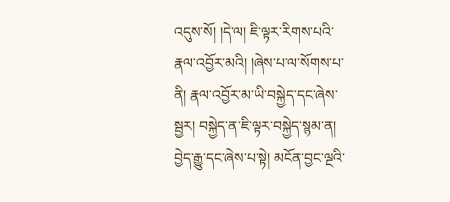འདུས་སོ། །དེ་ལ། ཇི་ལྟར་རིགས་པའི་རྣལ་འབྱོར་མའི། །ཞེས་པ་ལ་སོགས་པ་ནི། རྣལ་འབྱོར་མ་ཡི་བསྐྱེད་དང་ཞེས་སྦྱར། བསྐྱེད་ན་ཇི་ལྟར་བསྐྱེད་སྙམ་ན། བྱེད་རྒྱུ་དང་ཞེས་པ་སྟེ། མངོན་བྱང་ལྔའི་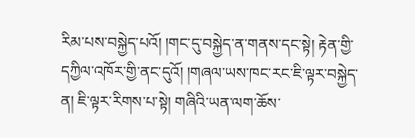རིམ་པས་བསྐྱེད་པའོ། །གང་དུ་བསྐྱེད་ན་གནས་དང་སྟེ། རྟེན་གྱི་དཀྱིལ་འཁོར་གྱི་ནང་དུའོ། །གཞལ་ཡས་ཁང་རང་ཇི་ལྟར་བསྐྱེད་ན། ཇི་ལྟར་རིགས་པ་སྟེ། གཞིའི་ཡན་ལག་ཆོས་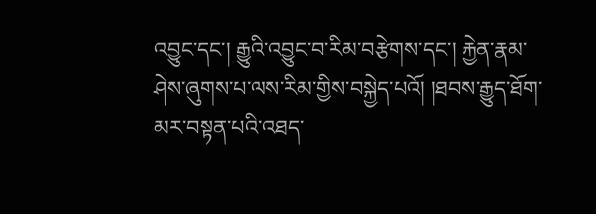འབྱུང་དང་། རྒྱུའི་འབྱུང་བ་རིམ་བརྩེགས་དང་། རྐྱེན་རྣམ་ཤེས་ཞུགས་པ་ལས་རིམ་གྱིས་བསྐྱེད་པའོ། །ཐབས་རྒྱུད་ཐོག་མར་བསྟན་པའི་འཐད་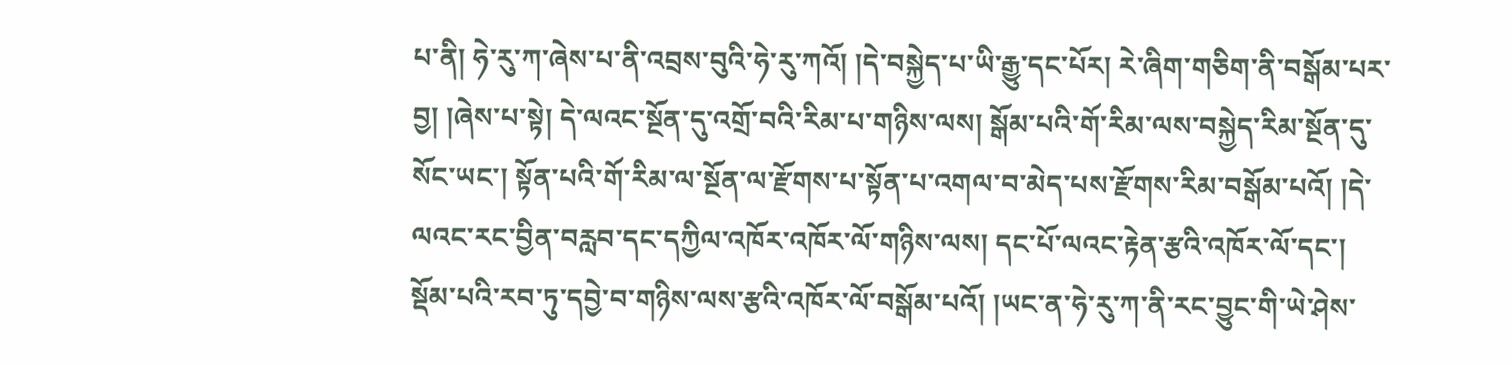པ་ནི། ཧེ་རུ་ཀ་ཞེས་པ་ནི་འབྲས་བུའི་ཧེ་རུ་ཀའོ། །དེ་བསྐྱེད་པ་ཡི་རྒྱུ་དང་པོར། རེ་ཞིག་གཅིག་ནི་བསྒོམ་པར་བྱ། །ཞེས་པ་སྟེ། དེ་ལའང་སྔོན་དུ་འགྲོ་བའི་རིམ་པ་གཉིས་ལས། སྒོམ་པའི་གོ་རིམ་ལས་བསྐྱེད་རིམ་སྔོན་དུ་སོང་ཡང་། སྟོན་པའི་གོ་རིམ་ལ་སྔོན་ལ་རྫོགས་པ་སྟོན་པ་འགལ་བ་མེད་པས་རྫོགས་རིམ་བསྒོམ་པའོ། །དེ་ལའང་རང་བྱིན་བརླབ་དང་དཀྱིལ་འཁོར་འཁོར་ལོ་གཉིས་ལས། དང་པོ་ལའང་རྟེན་རྩའི་འཁོར་ལོ་དང་། སྡོམ་པའི་རབ་ཏུ་དབྱེ་བ་གཉིས་ལས་རྩའི་འཁོར་ལོ་བསྒོམ་པའོ། །ཡང་ན་ཧེ་རུ་ཀ་ནི་རང་བྱུང་གི་ཡེ་ཤེས་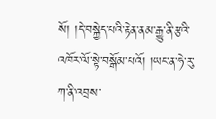སོ། །དེ་བསྐྱེད་པའི་རྟེན་ནམ་རྒྱུ་ནི་རྩའི་འཁོར་ལོ་སྟེ་བསྒོམ་པའོ། །ཡང་ན་ཧེ་རུ་ཀ་ནི་འབྲས་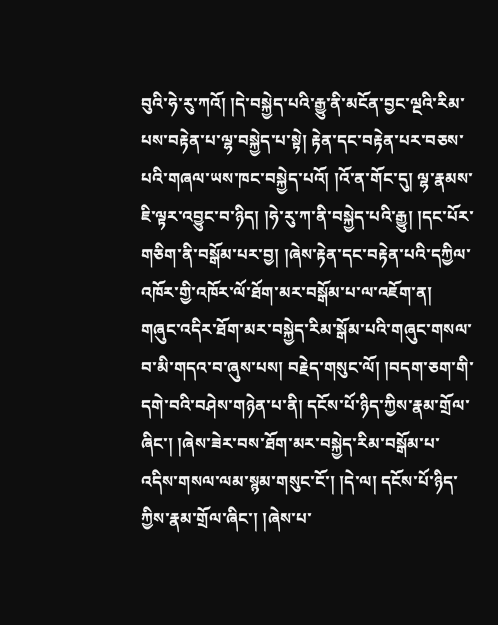བུའི་ཧེ་རུ་ཀའོ། །དེ་བསྐྱེད་པའི་རྒྱུ་ནི་མངོན་བྱང་ལྔའི་རིམ་པས་བརྟེན་པ་ལྷ་བསྐྱེད་པ་སྟེ། རྟེན་དང་བརྟེན་པར་བཅས་པའི་གཞལ་ཡས་ཁང་བསྐྱེད་པའོ། །འོ་ན་གོང་དུ། ལྷ་རྣམས་ཇི་ལྟར་འབྱུང་བ་ཉིད། །ཧེ་རུ་ཀ་ནི་བསྐྱེད་པའི་རྒྱུ། །དང་པོར་གཅིག་ནི་བསྒོམ་པར་བྱ། །ཞེས་རྟེན་དང་བརྟེན་པའི་དཀྱིལ་འཁོར་གྱི་འཁོར་ལོ་ཐོག་མར་བསྒོམ་པ་ལ་འཇོག་ན། གཞུང་འདིར་ཐོག་མར་བསྐྱེད་རིམ་སྒོམ་པའི་གཞུང་གསལ་བ་མི་གདའ་བ་ཞུས་པས། བརྗེད་གསུང་ལོ། །བདག་ཅག་གི་དགེ་བའི་བཤེས་གཉེན་པ་ནི། དངོས་པོ་ཉིད་ཀྱིས་རྣམ་གྲོལ་ཞིང་། །ཞེས་ཟེར་བས་ཐོག་མར་བསྐྱེད་རིམ་བསྒོམ་པ་འདིས་གསལ་ལམ་སྙམ་གསུང་ངོ་། །དེ་ལ། དངོས་པོ་ཉིད་ཀྱིས་རྣམ་གྲོལ་ཞིང་། །ཞེས་པ་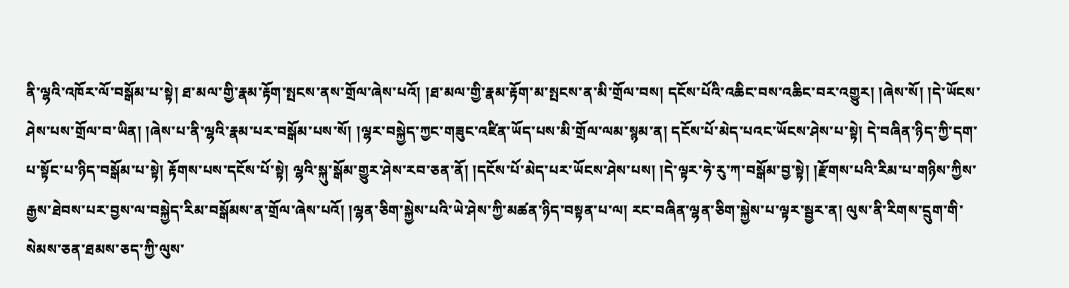ནི་ལྷའི་འཁོར་ལོ་བསྒོམ་པ་སྟེ། ཐ་མལ་གྱི་རྣམ་རྟོག་སྤངས་ནས་གྲོལ་ཞེས་པའོ། །ཐ་མལ་གྱི་རྣམ་རྟོག་མ་སྤངས་ན་མི་གྲོལ་བས། དངོས་པོའི་འཆིང་བས་འཆིང་བར་འགྱུར། །ཞེས་སོ། །དེ་ཡོངས་ཤེས་པས་གྲོལ་བ་ཡིན། །ཞེས་པ་ནི་ལྷའི་རྣམ་པར་བསྒོམ་པས་སོ། །ལྷར་བསྐྱེད་ཀྱང་གཟུང་འཛིན་ཡོད་པས་མི་གྲོལ་ལམ་སྙམ་ན། དངོས་པོ་མེད་པའང་ཡོངས་ཤེས་པ་སྟེ། དེ་བཞིན་ཉིད་ཀྱི་དག་པ་སྟོང་པ་ཉིད་བསྒོམ་པ་སྟེ། རྟོགས་པས་དངོས་པོ་སྟེ། ལྷའི་སྐུ་སྒོམ་གྱུར་ཤེས་རབ་ཅན་ནོ། །དངོས་པོ་མེད་པར་ཡོངས་ཤེས་པས། །དེ་ལྟར་ཧེ་རུ་ཀ་བསྒོམ་བྱ་སྟེ། །རྫོགས་པའི་རིམ་པ་གཉིས་ཀྱིས་རྒྱས་ཐེབས་པར་བྱས་ལ་བསྐྱེད་རིམ་བསྒོམས་ན་གྲོལ་ཞེས་པའོ། །ལྷན་ཅིག་སྐྱེས་པའི་ཡེ་ཤེས་ཀྱི་མཚན་ཉིད་བསྟན་པ་ལ། རང་བཞིན་ལྷན་ཅིག་སྐྱེས་པ་ལྟར་སྦྱར་ན། ལུས་ནི་རིགས་དྲུག་གི་སེམས་ཅན་ཐམས་ཅད་ཀྱི་ལུས་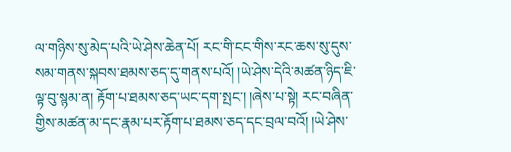ལ་གཉིས་སུ་མེད་པའི་ཡེ་ཤེས་ཆེན་པོ། རང་གི་ངང་གིས་རང་ཆས་སུ་དུས་སམ་གནས་སྐབས་ཐམས་ཅད་དུ་གནས་པའོ། །ཡེ་ཤེས་དེའི་མཚན་ཉིད་ཇི་ལྟ་བུ་སྙམ་ན། རྟོག་པ་ཐམས་ཅད་ཡང་དག་སྤང་། །ཞེས་པ་སྟེ། རང་བཞིན་གྱིས་མཚན་མ་དང་རྣམ་པར་རྟོག་པ་ཐམས་ཅད་དང་བྲལ་བའོ། །ཡེ་ཤེས་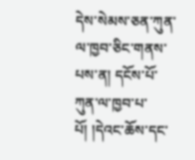དེས་སེམས་ཅན་ཀུན་ལ་ཁྱབ་ཅིང་གནས་པས་ན། དངོས་པོ་ཀུན་ལ་ཁྱབ་པ་པོ། །དེའང་ཆོས་དང་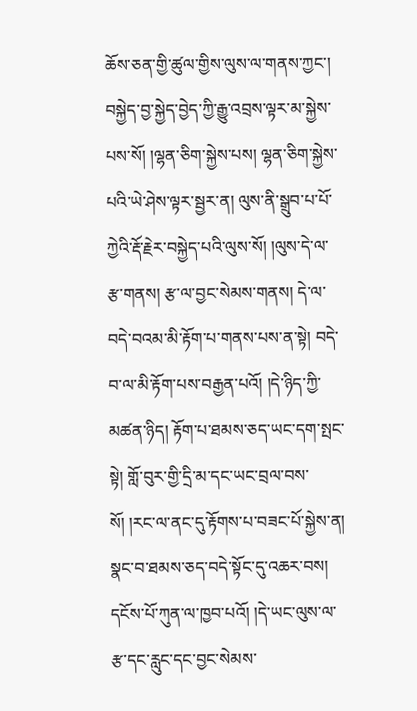ཆོས་ཅན་གྱི་ཚུལ་གྱིས་ལུས་ལ་གནས་ཀྱང་། བསྐྱེད་བྱ་སྐྱེད་བྱེད་ཀྱི་རྒྱུ་འབྲས་ལྟར་མ་སྐྱེས་པས་སོ། །ལྷན་ཅིག་སྐྱེས་པས། ལྷན་ཅིག་སྐྱེས་པའི་ཡེ་ཤེས་ལྟར་སྦྱར་ན། ལུས་ནི་སྒྲུབ་པ་པོ་ཀྱེའི་རྡོ་རྗེར་བསྐྱེད་པའི་ལུས་སོ། །ལུས་དེ་ལ་རྩ་གནས། རྩ་ལ་བྱང་སེམས་གནས། དེ་ལ་བདེ་བའམ་མི་རྟོག་པ་གནས་པས་ན་སྟེ། བདེ་བ་ལ་མི་རྟོག་པས་བརྒྱན་པའོ། །དེ་ཉིད་ཀྱི་མཚན་ཉིད། རྟོག་པ་ཐམས་ཅད་ཡང་དག་སྤང་སྟེ། གློ་བུར་གྱི་དྲི་མ་དང་ཡང་བྲལ་བས་སོ། །རང་ལ་ནང་དུ་རྟོགས་པ་བཟང་པོ་སྐྱེས་ན། སྣང་བ་ཐམས་ཅད་བདེ་སྟོང་དུ་འཆར་བས། དངོས་པོ་ཀུན་ལ་ཁྱབ་པའོ། །དེ་ཡང་ལུས་ལ་རྩ་དང་རླུང་དང་བྱང་སེམས་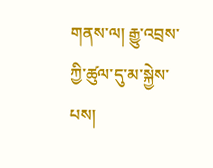གནས་ལ། རྒྱུ་འབྲས་ཀྱི་ཚུལ་དུ་མ་སྐྱེས་པས།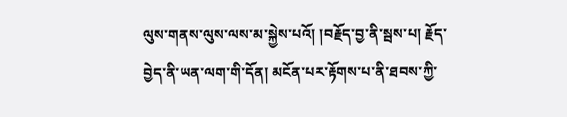ལུས་གནས་ལུས་ལས་མ་སྐྱེས་པའོ། །བརྗོད་བྱ་ནི་སྦས་པ། རྗོད་བྱེད་ནི་ཡན་ལག་གི་དོན། མངོན་པར་རྟོགས་པ་ནི་ཐབས་ཀྱི་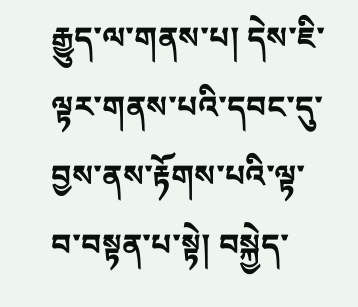རྒྱུད་ལ་གནས་པ། དེས་ཇི་ལྟར་གནས་པའི་དབང་དུ་བྱས་ནས་རྟོགས་པའི་ལྟ་བ་བསྟན་པ་སྟེ། བསྐྱེད་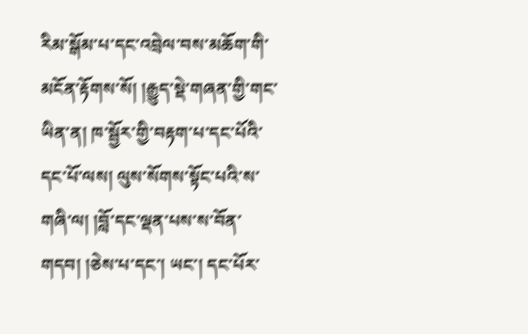རིམ་སྒོམ་པ་དང་འབྲེལ་བས་མཆོག་གི་མངོན་རྟོགས་སོ། །རྒྱུད་སྡེ་གཞན་གྱི་གང་ཡིན་ན། ཁ་སྦྱོར་གྱི་བརྟག་པ་དང་པོའི་དང་པོ་ལས། ལུས་སོགས་སྟོང་པའི་ས་གཞི་ལ། །བློ་དང་ལྡན་པས་ས་བོན་གདབ། །ཅེས་པ་དང་། ཡང་། དང་པོར་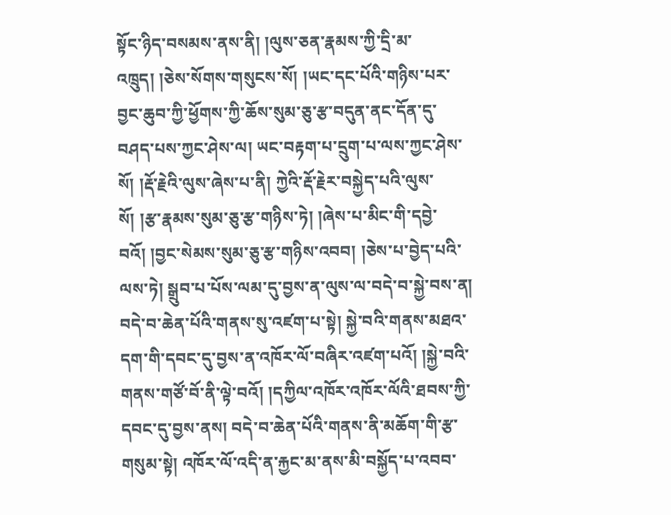སྟོང་ཉིད་བསམས་ནས་ནི། །ལུས་ཅན་རྣམས་ཀྱི་དྲི་མ་འཁྲུད། །ཅེས་སོགས་གསུངས་སོ། །ཡང་དང་པོའི་གཉིས་པར་བྱང་ཆུབ་ཀྱི་ཕྱོགས་ཀྱི་ཆོས་སུམ་ཅུ་རྩ་བདུན་ནང་དོན་དུ་བཤད་པས་ཀྱང་ཤེས་ལ། ཡང་བརྟག་པ་དྲུག་པ་ལས་ཀྱང་ཤེས་སོ། །རྡོ་རྗེའི་ལུས་ཞེས་པ་ནི། ཀྱེའི་རྡོ་རྗེར་བསྐྱེད་པའི་ལུས་སོ། །རྩ་རྣམས་སུམ་ཅུ་རྩ་གཉིས་ཏེ། །ཞེས་པ་མིང་གི་དབྱེ་བའོ། །བྱང་སེམས་སུམ་ཅུ་རྩ་གཉིས་འབབ། །ཅེས་པ་བྱེད་པའི་ལས་ཏེ། སྒྲུབ་པ་པོས་ལམ་དུ་བྱས་ན་ལུས་ལ་བདེ་བ་སྐྱེ་བས་ན། བདེ་བ་ཆེན་པོའི་གནས་སུ་འཛག་པ་སྟེ། སྐྱེ་བའི་གནས་མཐའ་དག་གི་དབང་དུ་བྱས་ན་འཁོར་ལོ་བཞིར་འཛག་པའོ། །སྐྱེ་བའི་གནས་གཙོ་བོ་ནི་ལྟེ་བའོ། །དཀྱིལ་འཁོར་འཁོར་ལོའི་ཐབས་ཀྱི་དབང་དུ་བྱས་ནས། བདེ་བ་ཆེན་པོའི་གནས་ནི་མཆོག་གི་རྩ་གསུམ་སྟེ། འཁོར་ལོ་འདི་ན་རྐྱང་མ་ནས་མི་བསྐྱོད་པ་འབབ་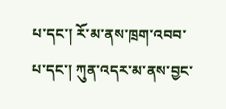པ་དང་། རོ་མ་ནས་ཁྲག་འབབ་པ་དང་། ཀུན་འདར་མ་ནས་བྱང་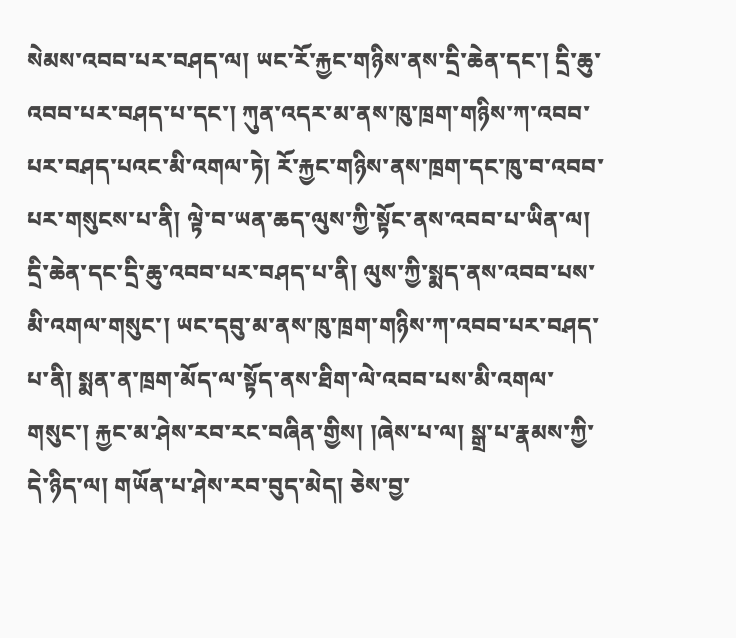སེམས་འབབ་པར་བཤད་ལ། ཡང་རོ་རྐྱང་གཉིས་ནས་དྲི་ཆེན་དང་། དྲི་ཆུ་འབབ་པར་བཤད་པ་དང་། ཀུན་འདར་མ་ནས་ཁུ་ཁྲག་གཉིས་ཀ་འབབ་པར་བཤད་པའང་མི་འགལ་ཏེ། རོ་རྐྱང་གཉིས་ནས་ཁྲག་དང་ཁུ་བ་འབབ་པར་གསུངས་པ་ནི། ལྟེ་བ་ཡན་ཆད་ལུས་ཀྱི་སྟོང་ནས་འབབ་པ་ཡིན་ལ། དྲི་ཆེན་དང་དྲི་ཆུ་འབབ་པར་བཤད་པ་ནི། ལུས་ཀྱི་སྨད་ནས་འབབ་པས་མི་འགལ་གསུང་། ཡང་དབུ་མ་ནས་ཁུ་ཁྲག་གཉིས་ཀ་འབབ་པར་བཤད་པ་ནི། སྨན་ན་ཁྲག་མོད་ལ་སྟོད་ནས་ཐིག་ལེ་འབབ་པས་མི་འགལ་གསུང་། རྐྱང་མ་ཤེས་རབ་རང་བཞིན་གྱིས། །ཞེས་པ་ལ། སྒྲ་པ་རྣམས་ཀྱི་དེ་ཉིད་ལ། གཡོན་པ་ཤེས་རབ་བུད་མེད། ཅེས་བྱ་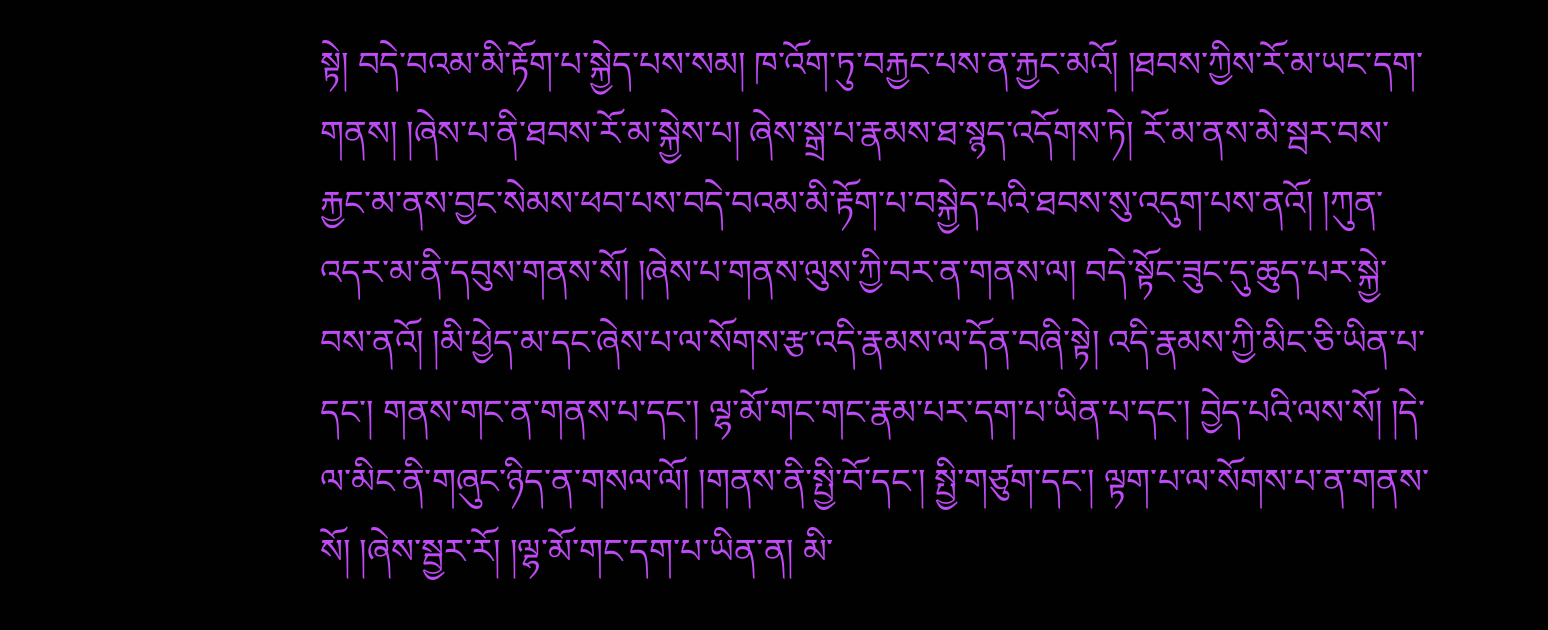སྟེ། བདེ་བའམ་མི་རྟོག་པ་སྐྱེད་པས་སམ། ཁ་འོག་ཏུ་བརྐྱང་པས་ན་རྐྱང་མའོ། །ཐབས་ཀྱིས་རོ་མ་ཡང་དག་གནས། །ཞེས་པ་ནི་ཐབས་རོ་མ་སྐྱེས་པ། ཞེས་སྒྲ་པ་རྣམས་ཐ་སྙད་འདོགས་ཏེ། རོ་མ་ནས་མེ་སྦར་བས་རྐྱང་མ་ནས་བྱང་སེམས་ཕབ་པས་བདེ་བའམ་མི་རྟོག་པ་བསྐྱེད་པའི་ཐབས་སུ་འདུག་པས་ནའོ། །ཀུན་འདར་མ་ནི་དབུས་གནས་སོ། །ཞེས་པ་གནས་ལུས་ཀྱི་བར་ན་གནས་ལ། བདེ་སྟོང་ཟུང་དུ་ཆུད་པར་སྐྱེ་བས་ནའོ། །མི་ཕྱེད་མ་དང་ཞེས་པ་ལ་སོགས་རྩ་འདི་རྣམས་ལ་དོན་བཞི་སྟེ། འདི་རྣམས་ཀྱི་མིང་ཅི་ཡིན་པ་དང་། གནས་གང་ན་གནས་པ་དང་། ལྷ་མོ་གང་གང་རྣམ་པར་དག་པ་ཡིན་པ་དང་། བྱེད་པའི་ལས་སོ། །དེ་ལ་མིང་ནི་གཞུང་ཉིད་ན་གསལ་ལོ། །གནས་ནི་སྤྱི་བོ་དང་། སྤྱི་གཙུག་དང་། ལྟག་པ་ལ་སོགས་པ་ན་གནས་སོ། །ཞེས་སྦྱར་རོ། །ལྷ་མོ་གང་དག་པ་ཡིན་ན། མི་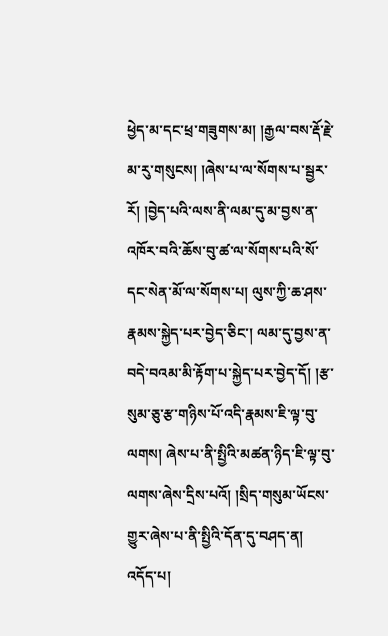ཕྱེད་མ་དང་ཕྲ་གཟུགས་མ། །རྒྱལ་བས་རྡོ་རྗེ་མ་རུ་གསུངས། །ཞེས་པ་ལ་སོགས་པ་སྦྱར་རོ། །བྱེད་པའི་ལས་ནི་ལམ་དུ་མ་བྱས་ན་འཁོར་བའི་ཆོས་བུ་ཚ་ལ་སོགས་པའི་སོ་དང་སེན་མོ་ལ་སོགས་པ། ལུས་ཀྱི་ཆ་ཤས་རྣམས་སྐྱེད་པར་བྱེད་ཅིང་། ལམ་དུ་བྱས་ན་བདེ་བའམ་མི་རྟོག་པ་སྐྱེད་པར་བྱེད་དོ། །རྩ་སུམ་ཅུ་རྩ་གཉིས་པོ་འདི་རྣམས་ཇི་ལྟ་བུ་ལགས། ཞེས་པ་ནི་སྤྱིའི་མཚན་ཉིད་ཇི་ལྟ་བུ་ལགས་ཞེས་དྲིས་པའོ། །སྲིད་གསུམ་ཡོངས་གྱུར་ཞེས་པ་ནི་སྤྱིའི་དོན་དུ་བཤད་ན། འདོད་པ།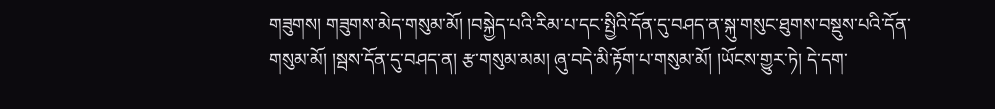གཟུགས། གཟུགས་མེད་གསུམ་མོ། །བསྐྱེད་པའི་རིམ་པ་དང་སྤྱིའི་དོན་དུ་བཤད་ན་སྐུ་གསུང་ཐུགས་བསྡུས་པའི་དོན་གསུམ་མོ། །སྦས་དོན་དུ་བཤད་ན། རྩ་གསུམ་མམ། ཞུ་བདེ་མི་རྟོག་པ་གསུམ་མོ། །ཡོངས་གྱུར་ཏེ། དེ་དག་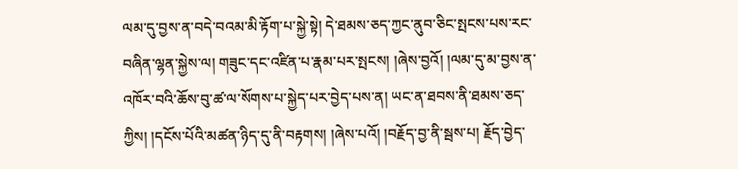ལམ་དུ་བྱས་ན་བདེ་བའམ་མི་རྟོག་པ་སྐྱེ་སྟེ། དེ་ཐམས་ཅད་ཀྱང་ནུབ་ཅིང་སྤངས་པས་རང་བཞིན་ལྷན་སྐྱེས་ལ། གཟུང་དང་འཛིན་པ་རྣམ་པར་སྤངས། །ཞེས་བྱའོ། །ལམ་དུ་མ་བྱས་ན་འཁོར་བའི་ཆོས་བུ་ཚ་ལ་སོགས་པ་སྐྱེད་པར་བྱེད་པས་ན། ཡང་ན་ཐབས་ནི་ཐམས་ཅད་ཀྱིས། །དངོས་པོའི་མཚན་ཉིད་དུ་ནི་བརྟགས། །ཞེས་པའོ། །བརྗོད་བྱ་ནི་སྦས་པ། རྗོད་བྱེད་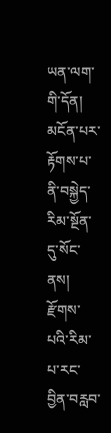ཡན་ལག་གི་དོན། མངོན་པར་རྟོགས་པ་ནི་བསྐྱེད་རིམ་སྔོན་དུ་སོང་ནས། རྫོགས་པའི་རིམ་པ་རང་བྱིན་བརླབ་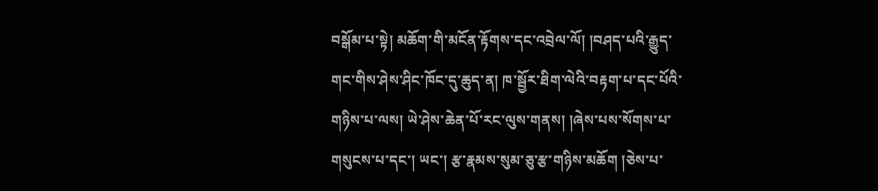བསྒོམ་པ་སྟེ། མཆོག་གི་མངོན་རྟོགས་དང་འབྲེལ་ལོ། །བཤད་པའི་རྒྱུད་གང་གིས་ཤེས་ཤིང་ཁོང་དུ་ཆུད་ན། ཁ་སྦྱོར་ཐིག་ལེའི་བརྟག་པ་དང་པོའི་གཉིས་པ་ལས། ཡེ་ཤེས་ཆེན་པོ་རང་ལུས་གནས། །ཞེས་པས་སོགས་པ་གསུངས་པ་དང་། ཡང་། རྩ་རྣམས་སུམ་ཅུ་རྩ་གཉིས་མཆོག །ཅེས་པ་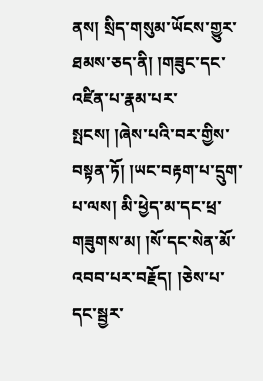ནས། སྲིད་གསུམ་ཡོངས་གྱུར་ཐམས་ཅད་ནི། །གཟུང་དང་འཛིན་པ་རྣམ་པར་སྤངས། །ཞེས་པའི་བར་གྱིས་བསྟན་ཏོ། །ཡང་བརྟག་པ་དྲུག་པ་ལས། མི་ཕྱེད་མ་དང་ཕྲ་གཟུགས་མ། །སོ་དང་སེན་མོ་འབབ་པར་བརྗོད། །ཅེས་པ་དང་སྦྱར་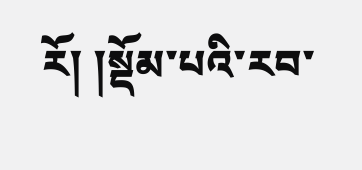རོ། །སྡོམ་པའི་རབ་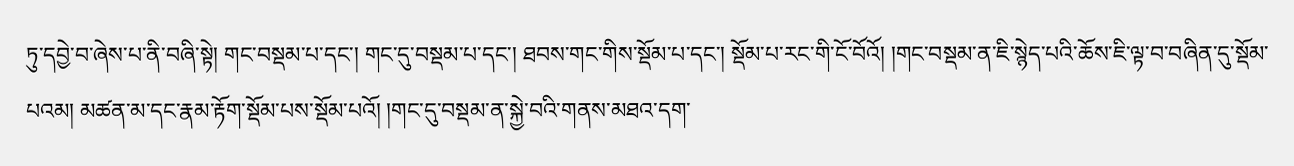ཏུ་དབྱེ་བ་ཞེས་པ་ནི་བཞི་སྟེ། གང་བསྡམ་པ་དང་། གང་དུ་བསྡམ་པ་དང་། ཐབས་གང་གིས་སྡོམ་པ་དང་། སྡོམ་པ་རང་གི་ངོ་བོའོ། །གང་བསྡམ་ན་ཇི་སྙེད་པའི་ཆོས་ཇི་ལྟ་བ་བཞིན་དུ་སྡོམ་པའམ། མཚན་མ་དང་རྣམ་རྟོག་སྡོམ་པས་སྡོམ་པའོ། །གང་དུ་བསྡམ་ན་སྐྱེ་བའི་གནས་མཐའ་དག་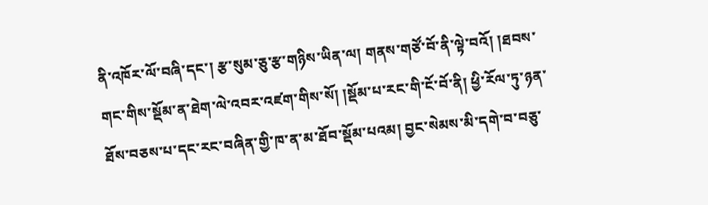ནི་འཁོར་ལོ་བཞི་དང་། རྩ་སུམ་ཅུ་རྩ་གཉིས་ཡིན་ལ། གནས་གཙོ་བོ་ནི་ལྟེ་བའོ། །ཐབས་གང་གིས་སྡོམ་ན་ཐེག་ལེ་འབར་འཛག་གིས་སོ། །སྡོམ་པ་རང་གི་ངོ་བོ་ནི། ཕྱི་རོལ་ཏུ་ཉན་ཐོས་བཅས་པ་དང་རང་བཞིན་གྱི་ཁ་ན་མ་ཐོབ་སྡོམ་པའམ། བྱང་སེམས་མི་དགེ་བ་བཅུ་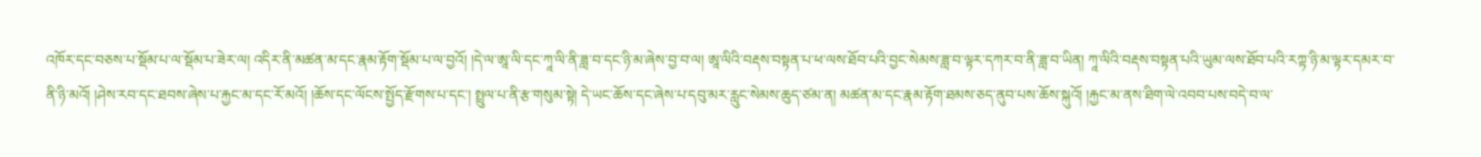འཁོར་དང་བཅས་པ་སྡོམ་པ་ལ་སྡོམ་པ་ཟེར་ལ། འདིར་ནི་མཚན་མ་དང་རྣམ་རྟོག་སྡོམ་པ་ལ་བྱའོ། །དེ་ལ་ཨཱ་ལི་དང་ཀཱ་ལི་ནི་ཟླ་བ་དང་ཉི་མ་ཞེས་བྱ་བ་ལ། ཨཱ་ལིའི་བརྡས་བསྟན་པ་ཕ་ལས་ཐོབ་པའི་བྱང་སེམས་ཟླ་བ་ལྟར་དཀར་བ་ནི་ཟླ་བ་ཡིན། ཀཱ་ལིའི་བརྡས་བསྟན་པའི་ཡུམ་ལས་ཐོབ་པའི་རཀྟ་ཉི་མ་ལྟར་དམར་བ་ནི་ཉི་མའོ། །ཤེས་རབ་དང་ཐབས་ཞེས་པ་རྐྱང་མ་དང་རོ་མའོ། །ཆོས་དང་ལོངས་སྤྱོད་རྫོགས་པ་དང་། སྤྲུལ་པ་ནི་རྩ་གསུམ་སྟེ། དེ་ཡང་ཆོས་དང་ཞེས་པ་དབུ་མར་རླུང་སེམས་ཆུད་ཙམ་ན། མཚན་མ་དང་རྣམ་རྟོག་ཐམས་ཅད་ནུབ་པས་ཆོས་སྐུའོ། །རྐྱང་མ་ནས་ཐིག་ལེ་འབབ་པས་བདེ་བ་ལ་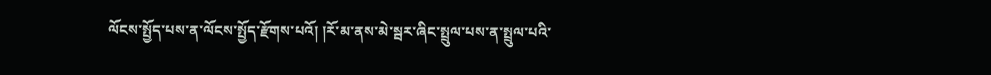ལོངས་སྤྱོད་པས་ན་ལོངས་སྤྱོད་རྫོགས་པའོ། །རོ་མ་ནས་མེ་སྦར་ཞིང་སྤྲུལ་པས་ན་སྤྲུལ་པའི་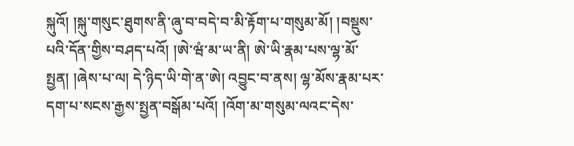སྐུའོ། །སྐུ་གསུང་ཐུགས་ནི་ཞུ་བ་བདེ་བ་མི་རྟོག་པ་གསུམ་མོ། །བསྡུས་པའི་དོན་གྱིས་བཤད་པའོ། །ཨེ་ཝཾ་མ་ཡ་ནི། ཨེ་ཡི་རྣམ་པས་ལྷ་མོ་སྤྱན། །ཞེས་པ་ལ། དེ་ཉིད་ཡི་གེ་ན་ཨེ། འབྱུང་བ་ནས། ལྷ་མོས་རྣམ་པར་དག་པ་སངས་རྒྱས་སྤྱན་བསྒོམ་པའོ། །འོག་མ་གསུམ་ལའང་དེས་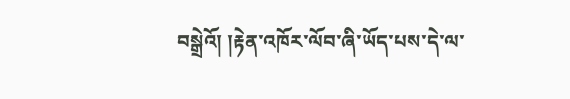བསྒྲེའོ། །རྟེན་འཁོར་ལོབ་ཞི་ཡོད་པས་དེ་ལ་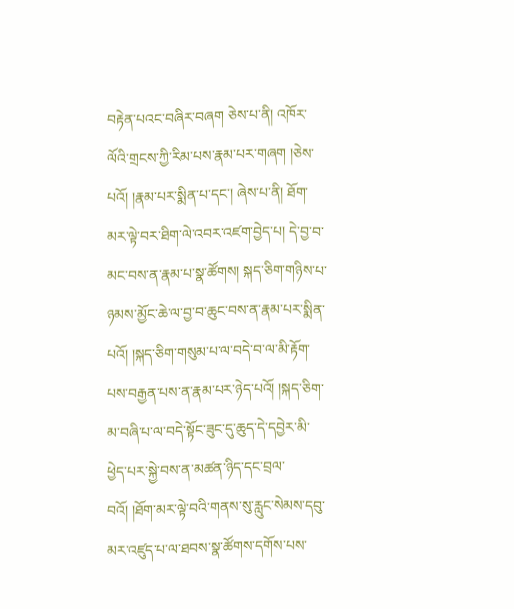བརྟེན་པའང་བཞིར་བཞག ཅེས་པ་ནི། འཁོར་ལོའི་གྲངས་ཀྱི་རིམ་པས་རྣམ་པར་གཞག །ཅེས་པའོ། །རྣམ་པར་སྨིན་པ་དང་། ཞེས་པ་ནི། ཐོག་མར་ལྟེ་བར་ཐིག་ལེ་འབར་འཛག་བྱེད་པ། དེ་བྱ་བ་མང་བས་ན་རྣམ་པ་སྣ་ཚོགས། སྐད་ཅིག་གཉིས་པ་ཉམས་མྱོང་ཆེ་ལ་བྱ་བ་ཆུང་བས་ན་རྣམ་པར་སྨིན་པའོ། །སྐད་ཅིག་གསུམ་པ་ལ་བདེ་བ་ལ་མི་རྟོག་པས་བརྒྱན་པས་ན་རྣམ་པར་ཉེད་པའོ། །སྐད་ཅིག་མ་བཞི་པ་ལ་བདེ་སྟོང་ཟུང་དུ་ཆུད་དེ་དབྱེར་མི་ཕྱེད་པར་སྐྱེ་བས་ན་མཚན་ཉིད་དང་བྲལ་བའོ། །ཐོག་མར་ལྟེ་བའི་གནས་སུ་རླུང་སེམས་དབུ་མར་འཛུད་པ་ལ་ཐབས་སྣ་ཚོགས་དགོས་པས་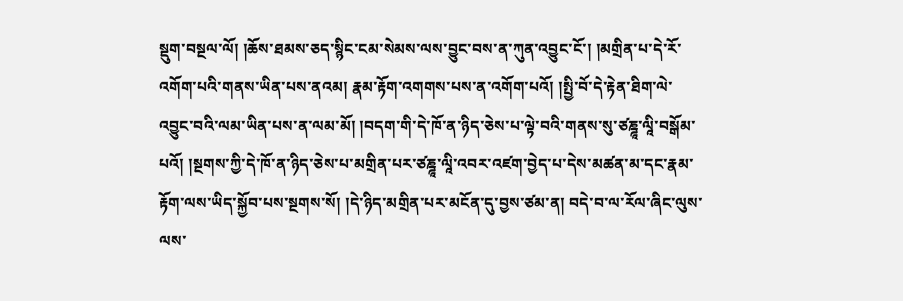སྡུག་བསྔལ་ལོ། །ཆོས་ཐམས་ཅད་སྙིང་ངམ་སེམས་ལས་བྱུང་བས་ན་ཀུན་འབྱུང་ངོ་། །མགྲིན་པ་དེ་རོ་འགོག་པའི་གནས་ཡིན་པས་ནའམ། རྣམ་རྟོག་འགགས་པས་ན་འགོག་པའོ། །སྤྱི་བོ་དེ་རྟེན་ཐིག་ལེ་འབྱུང་བའི་ལམ་ཡིན་པས་ན་ལམ་མོ། །བདག་གི་དེ་ཁོ་ན་ཉིད་ཅེས་པ་ལྟེ་བའི་གནས་སུ་ཙཎྜཱ་ལཱི་བསྒོམ་པའོ། །སྔགས་ཀྱི་དེ་ཁོ་ན་ཉིད་ཅེས་པ་མགྲིན་པར་ཙཎྜཱ་ལཱི་འབར་འཛག་བྱེད་པ་དེས་མཚན་མ་དང་རྣམ་རྟོག་ལས་ཡིད་སྐྱོབ་པས་སྔགས་སོ། །དེ་ཉིད་མགྲིན་པར་མངོན་དུ་བྱས་ཙམ་ན། བདེ་བ་ལ་རོལ་ཞིང་ལུས་ལས་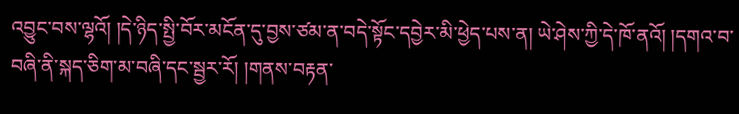འབྱུང་བས་ལྷའོ། །དེ་ཉིད་སྤྱི་བོར་མངོན་དུ་བྱས་ཙམ་ན་བདེ་སྟོང་དབྱེར་མི་ཕྱེད་པས་ན། ཡེ་ཤེས་ཀྱི་དེ་ཁོ་ནའོ། །དགའ་བ་བཞི་ནི་སྐད་ཅིག་མ་བཞི་དང་སྦྱར་རོ། །གནས་བརྟན་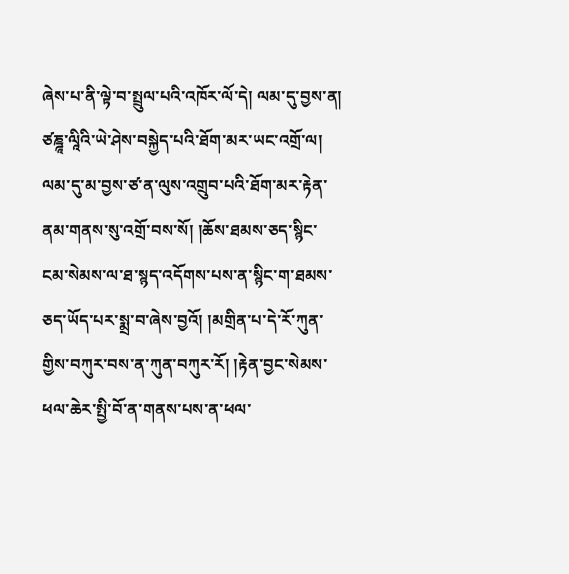ཞེས་པ་ནི་ལྟེ་བ་སྤྲུལ་པའི་འཁོར་ལོ་དེ། ལམ་དུ་བྱས་ན། ཙཎྜཱ་ལཱིའི་ཡེ་ཤེས་བསྐྱེད་པའི་ཐོག་མར་ཡང་འགྲོ་ལ། ལམ་དུ་མ་བྱས་ཙ་ན་ལུས་འགྲུབ་པའི་ཐོག་མར་རྟེན་ནམ་གནས་སུ་འགྲོ་བས་སོ། །ཆོས་ཐམས་ཅད་སྙིང་ངམ་སེམས་ལ་ཐ་སྙད་འདོགས་པས་ན་སྙིང་ག་ཐམས་ཅད་ཡོད་པར་སྨྲ་བ་ཞེས་བྱའོ། །མགྲིན་པ་དེ་རོ་ཀུན་གྱིས་བཀུར་བས་ན་ཀུན་བཀུར་རོ། །རྟེན་བྱང་སེམས་ཕལ་ཆེར་སྤྱི་བོ་ན་གནས་པས་ན་ཕལ་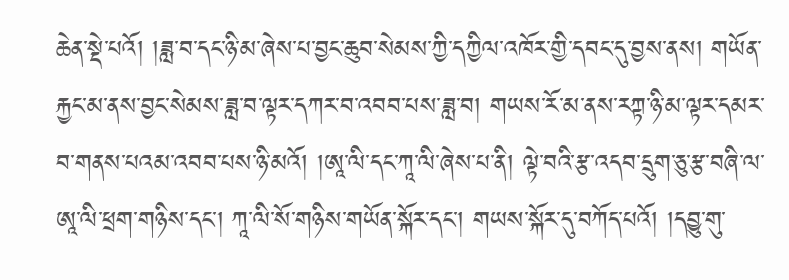ཆེན་སྡེ་པའོ། །ཟླ་བ་དང་ཉི་མ་ཞེས་པ་བྱང་ཆུབ་སེམས་ཀྱི་དཀྱིལ་འཁོར་གྱི་དབང་དུ་བྱས་ནས། གཡོན་རྐྱང་མ་ནས་བྱང་སེམས་ཟླ་བ་ལྟར་དཀར་བ་འབབ་པས་ཟླ་བ། གཡས་རོ་མ་ནས་རཀྟ་ཉི་མ་ལྟར་དམར་བ་གནས་པའམ་འབབ་པས་ཉི་མའོ། །ཨཱ་ལི་དང་ཀཱ་ལི་ཞེས་པ་ནི། ལྟེ་བའི་རྩ་འདབ་དྲུག་ཅུ་རྩ་བཞི་ལ་ཨཱ་ལི་ཕྲག་གཉིས་དང་། ཀཱ་ལི་སོ་གཉིས་གཡོན་སྐོར་དང་། གཡས་སྐོར་དུ་བཀོད་པའོ། །དབྱུ་གུ་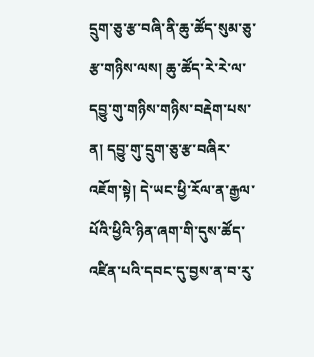དྲུག་ཅུ་རྩ་བཞི་ནི་ཆུ་ཚོད་སུམ་ཅུ་རྩ་གཉིས་ལས། ཆུ་ཚོད་རེ་རེ་ལ་དབྱུ་གུ་གཉིས་གཉིས་བརྡེག་པས་ན། དབྱུ་གུ་དྲུག་ཅུ་རྩ་བཞིར་འཇོག་སྟེ། དེ་ཡང་ཕྱི་རོལ་ན་རྒྱལ་པོའི་ཕྱིའི་ཉིན་ཞག་གི་དུས་ཚོད་འཛིན་པའི་དབང་དུ་བྱས་ན་བ་རུ་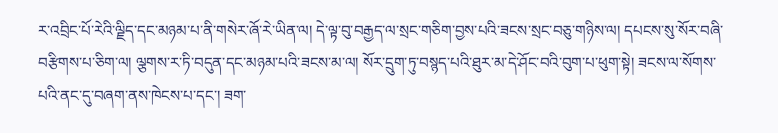ར་འབྲིང་པོ་རེའི་ལྗིད་དང་མཉམ་པ་ནི་གསེར་ཞོ་རེ་ཡིན་ལ། དེ་ལྟ་བུ་བརྒྱད་ལ་སྲང་གཅིག་བྱས་པའི་ཟངས་སྲང་བཅུ་གཉིས་ལ། དཔངས་སུ་སོར་བཞི་བརྩིགས་པ་ཅིག་ལ། ལྕགས་ར་ཏི་བདུན་དང་མཉམ་པའི་ཟངས་མ་ལ། སོར་དྲུག་ཏུ་བསྙད་པའི་ཐུར་མ་དེ་ཤོང་བའི་བུག་པ་ཕུག་སྟེ། ཟངས་ལ་སོགས་པའི་ནང་དུ་བཞག་ནས་ཁེངས་པ་དང་། ཟག་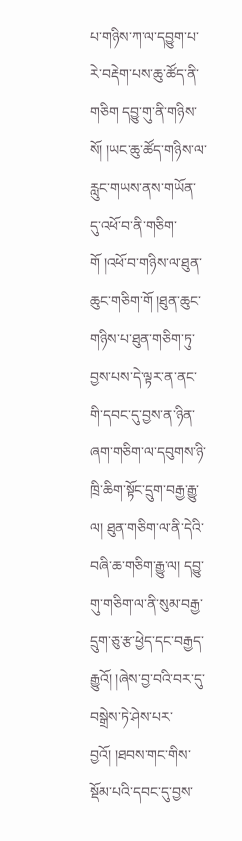པ་གཉིས་ཀ་ལ་དབྱུག་པ་རེ་བརྡེག་པས་ཆུ་ཚོད་ནི་གཅིག དབྱུ་གུ་ནི་གཉིས་སོ། །ཡང་ཆུ་ཚོད་གཉིས་ལ་རླུང་གཡས་ནས་གཡོན་དུ་འཕོ་བ་ནི་གཅིག་གོ །འཕོ་བ་གཉིས་ལ་ཐུན་ཆུང་གཅིག་གོ །ཐུན་ཆུང་གཉིས་པ་ཐུན་གཅིག་ཏུ་བྱས་པས་དེ་ལྟར་ན་ནང་གི་དབང་དུ་བྱས་ན་ཉིན་ཞག་གཅིག་ལ་དབུགས་ཉི་ཁྲི་ཆིག་སྟོང་དྲུག་བརྒྱ་རྒྱུ་ལ། ཐུན་གཅིག་ལ་ནི་དེའི་བཞི་ཆ་གཅིག་རྒྱུ་ལ། དབྱུ་གུ་གཅིག་ལ་ནི་སུམ་བརྒྱ་དྲུག་ཅུ་རྩ་ཕྱེད་དང་བརྒྱད་རྒྱུའོ། །ཞེས་བྱ་བའི་བར་དུ་བསྒྲེས་ཏེ་ཤེས་པར་བྱའོ། །ཐབས་གང་གིས་སྡོམ་པའི་དབང་དུ་བྱས་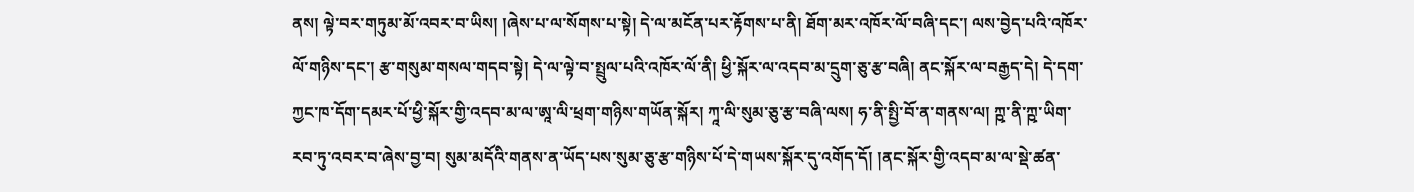ནས། ལྟེ་བར་གཏུམ་མོ་འབར་བ་ཡིས། །ཞེས་པ་ལ་སོགས་པ་སྟེ། དེ་ལ་མངོན་པར་རྟོགས་པ་ནི། ཐོག་མར་འཁོར་ལོ་བཞི་དང་། ལས་བྱེད་པའི་འཁོར་ལོ་གཉིས་དང་། རྩ་གསུམ་གསལ་གདབ་སྟེ། དེ་ལ་ལྟེ་བ་སྤྲུལ་པའི་འཁོར་ལོ་ནི། ཕྱི་སྐོར་ལ་འདབ་མ་དྲུག་ཅུ་རྩ་བཞི། ནང་སྐོར་ལ་བརྒྱད་དེ། དེ་དག་ཀྱང་ཁ་དོག་དམར་པོ་ཕྱི་སྐོར་གྱི་འདབ་མ་ལ་ཨཱ་ལི་ཕྲག་གཉིས་གཡོན་སྐོར། ཀཱ་ལི་སུམ་ཅུ་རྩ་བཞི་ལས། ཧ་ནི་སྤྱི་བོ་ན་གནས་ལ། ཀྵ་ནི་ཀྵ་ཡིག་རབ་ཏུ་འབར་བ་ཞེས་བྱ་བ། སུམ་མདོའི་གནས་ན་ཡོད་པས་སུམ་ཅུ་རྩ་གཉིས་པོ་དེ་གཡས་སྐོར་དུ་འགོད་དོ། །ནང་སྐོར་གྱི་འདབ་མ་ལ་སྡེ་ཚན་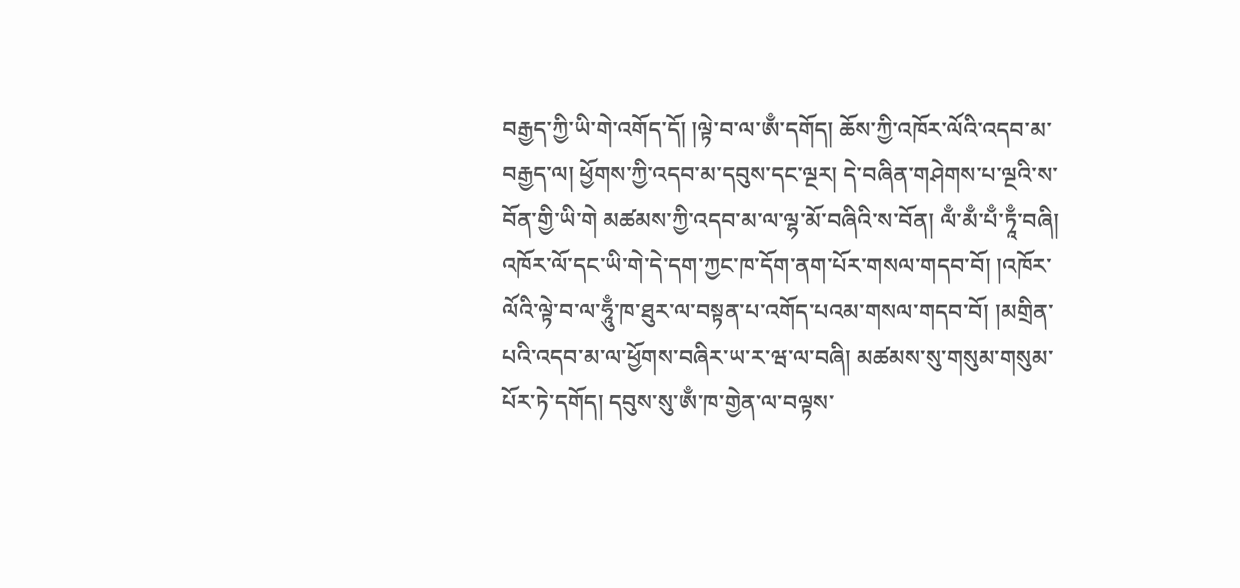བརྒྱད་ཀྱི་ཡི་གེ་འགོད་དོ། །ལྟེ་བ་ལ་ཨྃ་དགོད། ཆོས་ཀྱི་འཁོར་ལོའི་འདབ་མ་བརྒྱད་ལ། ཕྱོགས་ཀྱི་འདབ་མ་དབུས་དང་ལྔར། དེ་བཞིན་གཤེགས་པ་ལྔའི་ས་བོན་གྱི་ཡི་གེ མཚམས་ཀྱི་འདབ་མ་ལ་ལྷ་མོ་བཞིའི་ས་བོན། ལྃ་མྃ་པྃ་ཏཱྃ་བཞི། འཁོར་ལོ་དང་ཡི་གེ་དེ་དག་ཀྱང་ཁ་དོག་ནག་པོར་གསལ་གདབ་བོ། །འཁོར་ལོའི་ལྟེ་བ་ལ་ཧཱུྃ་ཁ་ཐུར་ལ་བསྟན་པ་འགོད་པའམ་གསལ་གདབ་བོ། །མགྲིན་པའི་འདབ་མ་ལ་ཕྱོགས་བཞིར་ཡ་ར་ཝ་ལ་བཞི། མཚམས་སུ་གསུམ་གསུམ་པོར་ཏེ་དགོད། དབུས་སུ་ཨྃ་ཁ་གྱེན་ལ་བལྟས་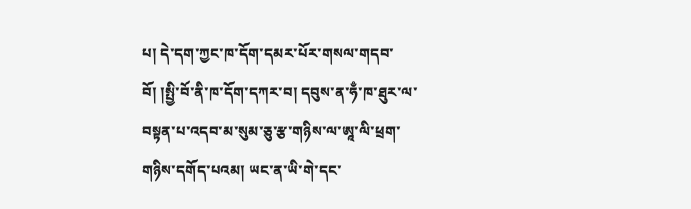པ། དེ་དག་ཀྱང་ཁ་དོག་དམར་པོར་གསལ་གདབ་བོ། །སྤྱི་བོ་ནི་ཁ་དོག་དཀར་བ། དབུས་ན་ཧྃ་ཁ་ཐུར་ལ་བསྟན་པ་འདབ་མ་སུམ་ཅུ་རྩ་གཉིས་ལ་ཨཱ་ལི་ཕྲག་གཉིས་དགོད་པའམ། ཡང་ན་ཡི་གེ་དང་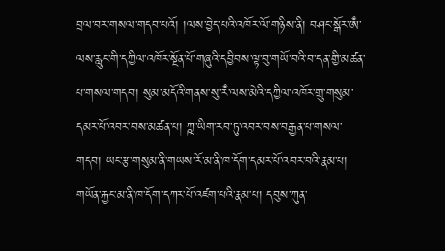བྲལ་བར་གསལ་གདབ་པའོ། །ལས་བྱེད་པའི་འཁོར་ལོ་གཉིས་ནི། བཤང་སྒོར་ཨྃ་ལས་རླུང་གི་དཀྱིལ་འཁོར་སྔོན་པོ་གཞུའི་དབྱིབས་ལྟ་བུ་གཡོ་བའི་བ་དན་གྱི་མཚན་པ་གསལ་གདབ། སུམ་མདོའི་གནས་སུ་རྃ་ལས་མེའི་དཀྱིལ་འཁོར་གྲུ་གསུམ་དམར་པོ་འབར་བས་མཚན་པ། ཀྵ་ཡིག་རབ་ཏུ་འབར་བས་བརྒྱན་པ་གསལ་གདབ། ཡང་རྩ་གསུམ་ནི་གཡས་རོ་མ་ནི་ཁ་དོག་དམར་པོ་འབར་བའི་རྣམ་པ། གཡོན་རྐྱང་མ་ནི་ཁ་དོག་དཀར་པོ་འཛག་པའི་རྣམ་པ། དབུས་ཀུན་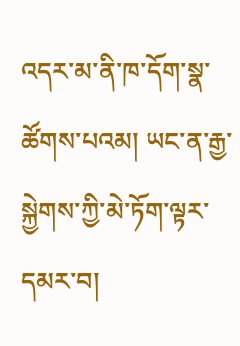འདར་མ་ནི་ཁ་དོག་སྣ་ཚོགས་པའམ། ཡང་ན་རྒྱ་སྐྱེགས་ཀྱི་མེ་ཏོག་ལྟར་དམར་བ།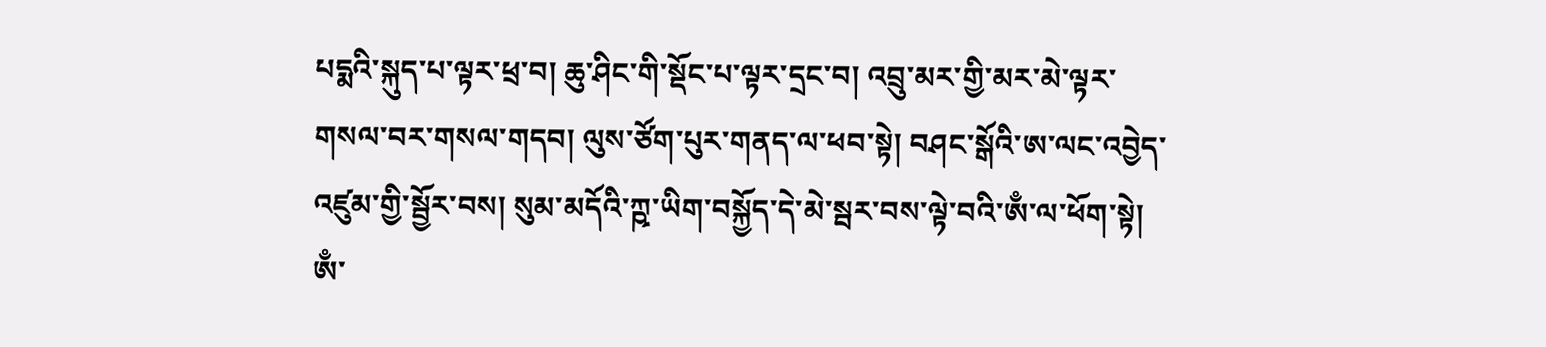པདྨའི་སྐུད་པ་ལྟར་ཕྲ་བ། ཆུ་ཤིང་གི་སྡོང་པ་ལྟར་དྲང་བ། འབྲུ་མར་གྱི་མར་མེ་ལྟར་གསལ་བར་གསལ་གདབ། ལུས་ཙོག་པུར་གནད་ལ་ཕབ་སྟེ། བཤང་སྒོའི་ཨ་ལང་འབྱེད་འཛུམ་གྱི་སྦྱོར་བས། སུམ་མདོའི་ཀྵ་ཡིག་བསྐྱོད་དེ་མེ་སྦར་བས་ལྟེ་བའི་ཨྃ་ལ་ཕོག་སྟེ། ཨྃ་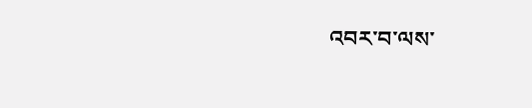འབར་བ་ལས་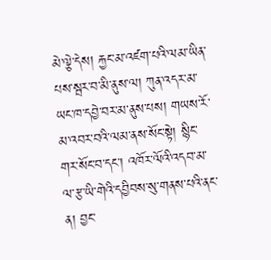མེ་ལྕེ་དེས། རྐྱང་མ་འཛག་པའི་ལམ་ཡིན་པས་སྦར་བ་མི་ནུས་ལ། ཀུན་འདར་མ་ཡང་ཁ་དབྱེ་བར་མ་ནུས་པས། གཡས་རོ་མ་འབར་བའི་ལམ་ནས་སོང་སྟེ། སྙིང་གར་སོང་བ་དང་། འཁོར་ལོའི་འདབ་མ་ལ་རྩ་ཡི་གེའི་དབྱིབས་སུ་གནས་པའི་ནང་ན། བྱང་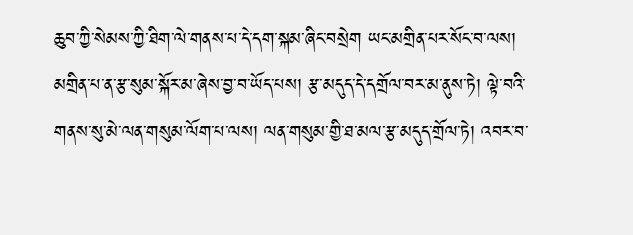ཆུབ་ཀྱི་སེམས་ཀྱི་ཐིག་ལེ་གནས་པ་དེ་དག་སྐམ་ཞིང་བསྲེག ཡང་མགྲིན་པར་སོང་བ་ལས། མགྲིན་པ་ན་རྩ་སུམ་སྐོར་མ་ཞེས་བྱ་བ་ཡོད་པས། རྩ་མདུད་དེ་དགྲོལ་བར་མ་ནུས་ཏེ། ལྟེ་བའི་གནས་སུ་མེ་ལན་གསུམ་ལོག་པ་ལས། ལན་གསུམ་གྱི་ཐ་མལ་རྩ་མདུད་གྲོལ་ཏེ། འབར་བ་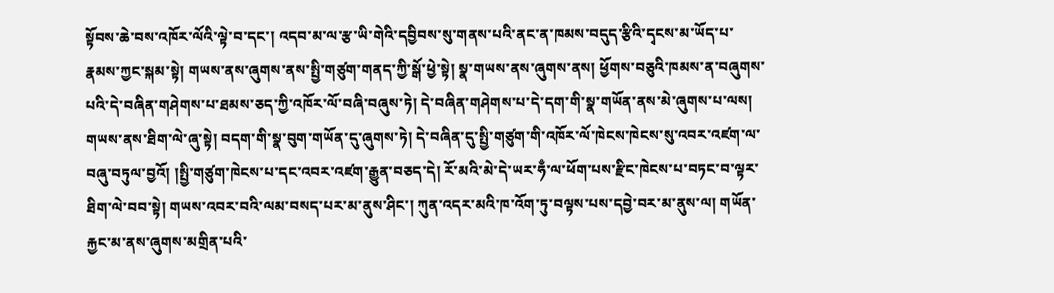སྟོབས་ཆེ་བས་འཁོར་ལོའི་ལྟེ་བ་དང་། འདབ་མ་ལ་རྩ་ཡི་གེའི་དབྱིབས་སུ་གནས་པའི་ནང་ན་ཁམས་བདུད་རྩིའི་དྭངས་མ་ཡོད་པ་རྣམས་ཀྱང་སྐམ་སྟེ། གཡས་ནས་ཞུགས་ནས་སྤྱི་གཙུག་གནད་ཀྱི་སྒོ་ཕྱེ་སྟེ། སྣ་གཡས་ནས་ཞུགས་ནས། ཕྱོགས་བཅུའི་ཁམས་ན་བཞུགས་པའི་དེ་བཞིན་གཤེགས་པ་ཐམས་ཅད་ཀྱི་འཁོར་ལོ་བཞི་བཞུས་ཏེ། དེ་བཞིན་གཤེགས་པ་དེ་དག་གི་སྣ་གཡོན་ནས་མེ་ཞུགས་པ་ལས། གཡས་ནས་ཐིག་ལེ་ཞུ་སྟེ། བདག་གི་སྣ་བུག་གཡོན་དུ་ཞུགས་ཏེ། དེ་བཞིན་དུ་སྤྱི་གཙུག་གི་འཁོར་ལོ་ཁེངས་ཁེངས་སུ་འབར་འཛག་ལ་བཞུ་བཏུལ་བྱའོ། །སྤྱི་གཙུག་ཁེངས་པ་དང་འབར་འཛག་རྒྱུན་བཅད་དེ། རོ་མའི་མེ་དེ་ཡར་ཧྃ་ལ་ཕོག་པས་རྫིང་ཁེངས་པ་བཏང་བ་ལྟར་ཐིག་ལེ་བབ་སྟེ། གཡས་འབར་བའི་ལམ་བསད་པར་མ་ནུས་ཤིང་། ཀུན་འདར་མའི་ཁ་འོག་ཏུ་བལྟས་པས་དབྱེ་བར་མ་ནུས་ལ། གཡོན་རྐྱང་མ་ནས་ཞུགས་མགྲིན་པའི་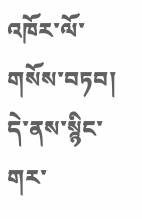འཁོར་ལོ་གསོས་བཏབ། དེ་ནས་སྙིང་གར་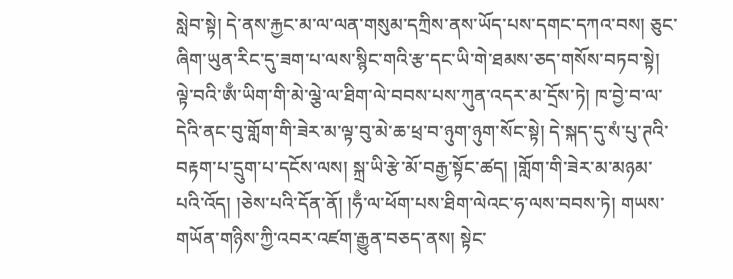སླེབ་སྟེ། དེ་ནས་རྐྱང་མ་ལ་ལན་གསུམ་དཀྲིས་ནས་ཡོད་པས་དགང་དཀའ་བས། ཅུང་ཞིག་ཡུན་རིང་དུ་ཟག་པ་ལས་སྙིང་གའི་རྩ་དང་ཡི་གེ་ཐམས་ཅད་གསོས་བཏབ་སྟེ། ལྟེ་བའི་ཨྃ་ཡིག་གི་མེ་ལྕེ་ལ་ཐིག་ལེ་བབས་པས་ཀུན་འདར་མ་དྲོས་ཏེ། ཁ་བྱེ་བ་ལ་དེའི་ནང་བུ་གློག་གི་ཟེར་མ་ལྟ་བུ་མེ་ཆ་ཕྲ་བ་ཉུག་ཉུག་སོང་སྟེ། དེ་སྐད་དུ་སཾ་པུ་ཊའི་བརྟག་པ་དྲུག་པ་དངོས་ལས། སྐྲ་ཡི་རྩེ་མོ་བརྒྱ་སྟོང་ཚད། །གློག་གི་ཟེར་མ་མཉམ་པའི་འོད། །ཅེས་པའི་དོན་ནོ། །ཧྃ་ལ་ཕོག་པས་ཐིག་ལེའང་ཧ་ལས་བབས་ཏེ། གཡས་གཡོན་གཉིས་ཀྱི་འབར་འཛག་རྒྱུན་བཅད་ནས། སྟེང་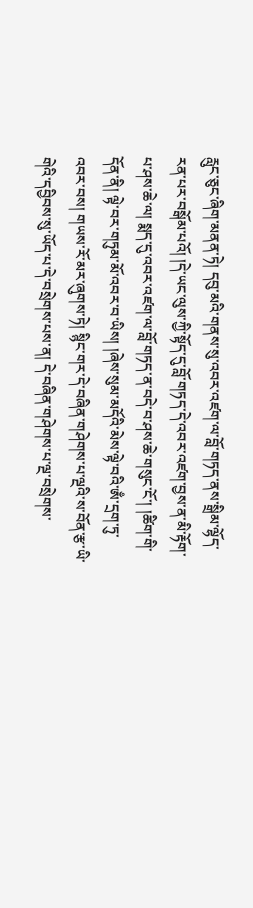རླུང་ཅུང་ཞིག་མནན་ཏེ། དབུ་མའི་གནས་སུ་འབར་འཛག་ལ་བློ་གཏད་ནས་སྒྲིམ་ལྷོད་རན་པར་བསྒོམ་པའོ། །དེ་ཡང་ལུས་ཀྱི་སྟོད་དུ་བློ་གཏད་དེ་འབར་འཛག་བྱས་ན་མི་རྟོག་པ་ཤས་ཆེ་ལ། སྨད་དུ་འབར་འཛག་ལ་བློ་གཏད་ན་བདེ་བ་ཤས་ཆེ་གསུང་ངོ་། །ཚིག་གི་དོན་ནི། ལྟེ་བར་གཏུམ་མོ་འབར་བ་ཡིས། །ཞེས་སུམ་མདོའི་མེས་ལྟེ་བའི་ཨྃ་དྲག་ཏུ་འབར་བས། གཡས་རོ་མར་ཞུགས་ཏེ། སྙིང་གར་དེ་བཞིན་གཤེགས་པ་ལྔའི་ས་བོན་རྩ་ཡི་གེའི་དབྱིབས་སུ་ཡོད་པ་དེ་བསྲེགས་པས་ན། དེ་བཞིན་གཤེགས་པ་ལྔ་བསྲེགས་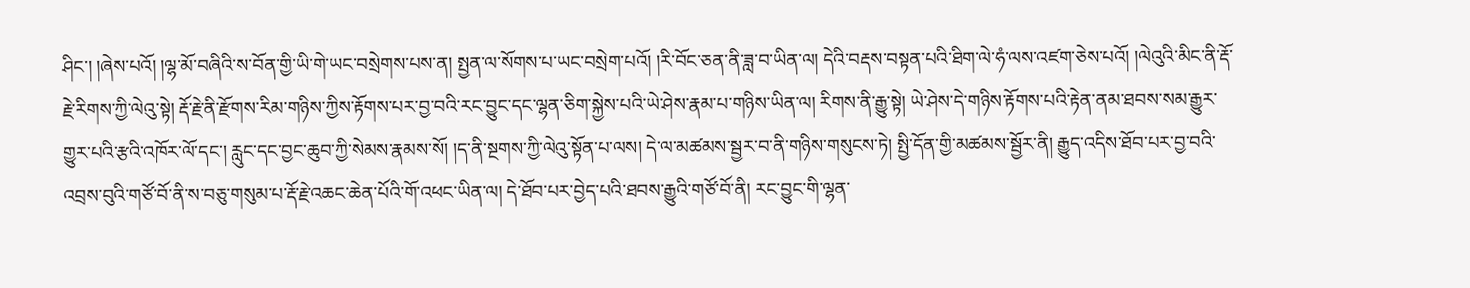ཤིང་། །ཞེས་པའོ། །ལྷ་མོ་བཞིའི་ས་བོན་གྱི་ཡི་གེ་ཡང་བསྲེགས་པས་ན། སྤྱན་ལ་སོགས་པ་ཡང་བསྲེག་པའོ། །རི་བོང་ཅན་ནི་ཟླ་བ་ཡིན་ལ། དེའི་བརྡས་བསྟན་པའི་ཐིག་ལེ་ཧཾ་ལས་འཛག་ཅེས་པའོ། །ལེའུའི་མིང་ནི་རྡོ་རྗེ་རིགས་ཀྱི་ལེའུ་སྟེ། རྡོ་རྗེ་ནི་རྫོགས་རིམ་གཉིས་ཀྱིས་རྟོགས་པར་བྱ་བའི་རང་བྱུང་དང་ལྷན་ཅིག་སྐྱེས་པའི་ཡེ་ཤེས་རྣམ་པ་གཉིས་ཡིན་ལ། རིགས་ནི་རྒྱུ་སྟེ། ཡེ་ཤེས་དེ་གཉིས་རྟོགས་པའི་རྟེན་ནམ་ཐབས་སམ་རྒྱུར་གྱུར་པའི་རྩའི་འཁོར་ལོ་དང་། རླུང་དང་བྱང་ཆུབ་ཀྱི་སེམས་རྣམས་སོ། །ད་ནི་སྔགས་ཀྱི་ལེའུ་སྟོན་པ་ལས། དེ་ལ་མཚམས་སྦྱར་བ་ནི་གཉིས་གསུངས་ཏེ། སྤྱི་དོན་གྱི་མཚམས་སྦྱོར་ནི། རྒྱུད་འདིས་ཐོབ་པར་བྱ་བའི་འབྲས་བུའི་གཙོ་བོ་ནི་ས་བཅུ་གསུམ་པ་རྡོ་རྗེ་འཆང་ཆེན་པོའི་གོ་འཕང་ཡིན་ལ། དེ་ཐོབ་པར་བྱེད་པའི་ཐབས་རྒྱུའི་གཙོ་བོ་ནི། རང་བྱུང་གི་ལྷན་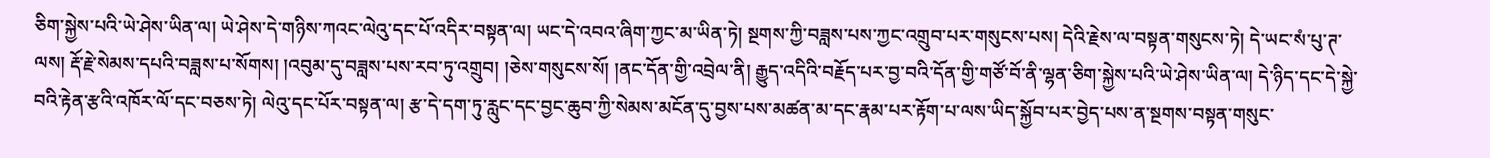ཅིག་སྐྱེས་པའི་ཡེ་ཤེས་ཡིན་ལ། ཡེ་ཤེས་དེ་གཉིས་ཀའང་ལེའུ་དང་པོ་འདིར་བསྟན་ལ། ཡང་དེ་འབའ་ཞིག་ཀྱང་མ་ཡིན་ཏེ། སྔགས་ཀྱི་བཟླས་པས་ཀྱང་འགྲུབ་པར་གསུངས་པས། དེའི་རྗེས་ལ་བསྟན་གསུངས་ཏེ། དེ་ཡང་སཾ་པུ་ཊ་ལས། རྡོ་རྗེ་སེམས་དཔའི་བཟླས་པ་སོགས། །འབུམ་དུ་བཟླས་པས་རབ་ཏུ་འགྲུབ། །ཅེས་གསུངས་སོ། །ནང་དོན་གྱི་འབྲེལ་ནི། རྒྱུད་འདིའི་བརྗོད་པར་བྱ་བའི་དོན་གྱི་གཙོ་བོ་ནི་ལྷན་ཅིག་སྐྱེས་པའི་ཡེ་ཤེས་ཡིན་ལ། དེ་ཉིད་དང་དེ་སྐྱེ་བའི་རྟེན་རྩའི་འཁོར་ལོ་དང་བཅས་ཏེ། ལེའུ་དང་པོར་བསྟན་ལ། རྩ་དེ་དག་ཏུ་རླུང་དང་བྱང་ཆུབ་ཀྱི་སེམས་མངོན་དུ་བྱས་པས་མཚན་མ་དང་རྣམ་པར་རྟོག་པ་ལས་ཡིད་སྐྱོབ་པར་བྱེད་པས་ན་སྔགས་བསྟན་གསུང་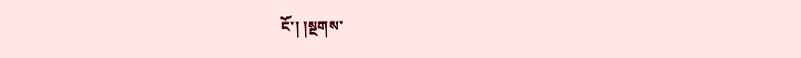ངོ་། །སྔགས་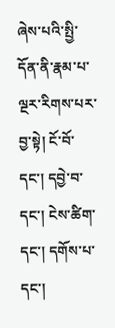ཞེས་པའི་སྤྱི་དོན་ནི་རྣམ་པ་ལྔར་རིགས་པར་བྱ་སྟེ། ངོ་བོ་དང་། དབྱེ་བ་དང་། ངེས་ཚིག་དང་། དགོས་པ་དང་།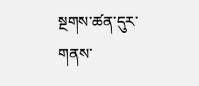སྔགས་ཚན་དུར་གནས་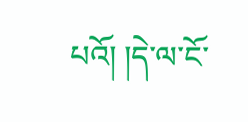པའོ། །དེ་ལ་ངོ་